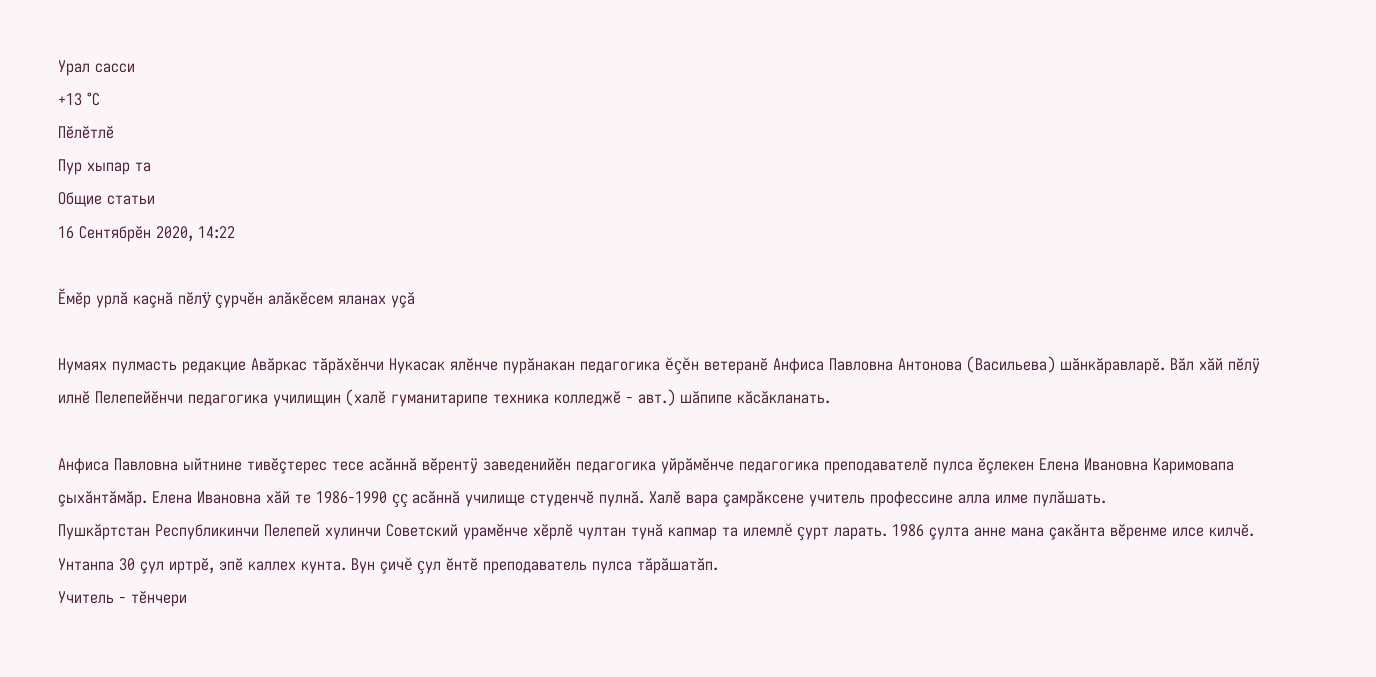Урал сасси
+13 °С
Пӗлӗтлӗ
Пур хыпар та
Общие статьи
16 Сентябрӗн 2020, 14:22

Ĕмĕр урлă каçнă пĕлÿ çурчĕн алăкĕсем яланах уçă

Нумаях пулмасть редакцие Авăркас тăрăхĕнчи Нукасак ялĕнче пурăнакан педагогика ĕçĕн ветеранĕ Анфиса Павловна Антонова (Васильева) шăнкăравларĕ. Вăл хăй пĕлÿ илнĕ Пелепейĕнчи педагогика училищин (халĕ гуманитарипе техника колледжĕ - авт.) шăпипе кăсăкланать.

Анфиса Павловна ыйтнине тивĕçтерес тесе асăннă вĕрентÿ заведенийĕн педагогика уйрăмĕнче педагогика преподавателĕ пулса ĕçлекен Елена Ивановна Каримовапа çыхăнтăмăр. Елена Ивановна хăй те 1986-1990 çç асăннă училище студенчĕ пулнă. Халĕ вара çамрăксене учитель профессине алла илме пулăшать.
Пушкăртстан Республикинчи Пелепей хулинчи Советский урамĕнче хĕрлĕ чултан тунă капмар та илемлĕ çурт ларать. 1986 çулта анне мана çакăнта вĕренме илсе килчĕ. Унтанпа 30 çул иртрĕ, эпĕ каллех кунта. Вун çичĕ çул ĕнтĕ преподаватель пулса тăрăшатăп.
Учитель - тĕнчери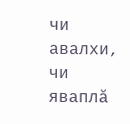чи авалхи, чи яваплă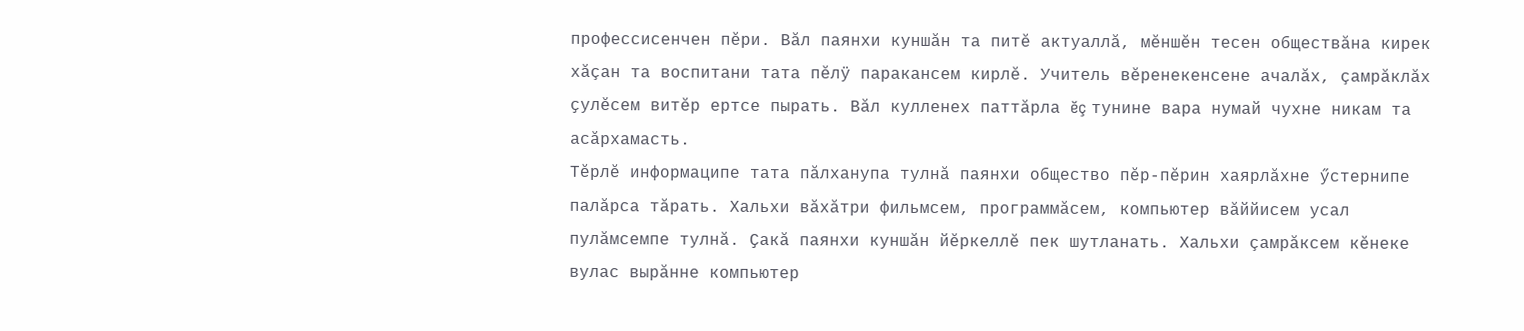профессисенчен пĕри. Вăл паянхи куншăн та питĕ актуаллă, мĕншĕн тесен обществăна кирек хăçан та воспитани тата пĕлÿ паракансем кирлĕ. Учитель вӗренекенсене ачалӑх, çамрӑклӑх ҫулӗсем витӗр ертсе пырать. Вăл кулленех паттăрла ĕç тунине вара нумай чухне никам та асăрхамасть.
Тĕрлĕ информаципе тата пăлханупа тулнă паянхи общество пӗр-пӗрин хаярлӑхне ӳстернипе палăрса тăрать. Хальхи вăхăтри фильмсем, программӑсем, компьютер вӑййисем усал пулăмсемпе тулнӑ. Ҫакӑ паянхи куншăн йӗркеллӗ пек шутланать. Хальхи çамрӑксем кӗнеке вулас вырăнне компьютер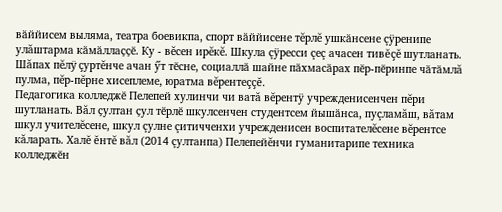вӑййисем выляма, театра боевикпа, спорт вӑййисене тĕрлĕ ушкӑнсене çÿренипе улăштарма кӑмӑллаҫҫӗ. Ку - вĕсен ирĕкĕ. Шкула çÿресси çеç ачасен тивĕçĕ шутланать. Шăпах пĕлÿ çуртĕнче ачан ӳт тӗсне, социаллӑ шайне пӑхмасӑрах пӗр-пӗринпе чӑтӑмлă пулма, пĕр-пĕрне хисеплеме, юратма вĕрентеççĕ.
Педагогика колледжӗ Пелепей хулинчи чи ватă вĕрентÿ учрежденисенчен пĕри шутланать. Вăл ҫултан ҫул тӗрлӗ шкулсенчен студентсем йышӑнса, пуçламăш, вăтам шкул учителĕсене, шкул çулне çитичченхи учрежденисен воспитателĕсене вĕрентсе кăларать. Халĕ ĕнтĕ вăл (2014 çултанпа) Пелепейĕнчи гуманитарипе техника колледжӗн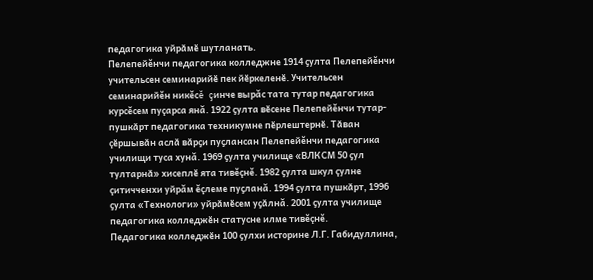педагогика уйрӑмӗ шутланать.
Пелепейĕнчи педагогика колледжне 1914 ҫулта Пелепейĕнчи учительсен семинарийӗ пек йӗркеленӗ. Учительсен семинарийĕн никĕсĕ çинче вырăс тата тутар педагогика курсĕсем пуçарса янă. 1922 ҫулта вӗсене Пелепейĕнчи тутар-пушкӑрт педагогика техникумне пӗрлештернӗ. Тӑван çӗршывӑн аслӑ вӑрҫи пуҫлансан Пелепейĕнчи педагогика училищи туса хунă. 1969 ҫулта училище «ВЛКСМ 50 ҫул тултарнӑ» хисеплӗ ята тивĕçнĕ. 1982 ҫулта шкул çулне çитичченхи уйрăм ĕçлеме пуҫланă. 1994 ҫулта пушкӑрт, 1996 ҫулта «Технологи» уйрӑмӗсем уҫӑлнă. 2001 ҫулта училище педагогика колледжӗн статусне илме тивĕçнĕ.
Педагогика колледжӗн 100 ҫулхи историне Л.Г. Габидуллина,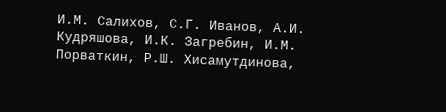И.М. Салихов, С.Г. Иванов, А.И. Кудряшова, И.К. Загребин, И.М. Порваткин, Р.Ш. Хисамутдинова,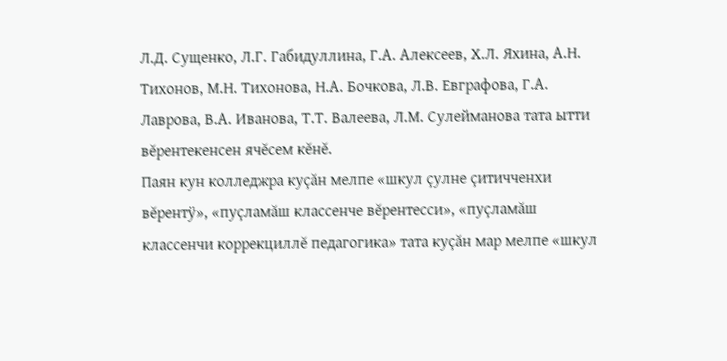Л.Д. Сущенко, Л.Г. Габидуллина, Г.А. Алексеев, Х.Л. Яхина, А.Н. Тихонов, М.Н. Тихонова, Н.А. Бочкова, Л.В. Евграфова, Г.А. Лаврова, В.А. Иванова, Т.Т. Валеева, Л.М. Сулейманова тата ытти вĕрентекенсен ячĕсем кĕнĕ.
Паян кун колледжра куçăн мелпе «шкул çулне çитичченхи вĕрентÿ», «пуçламăш классенче вĕрентесси», «пуçламăш классенчи коррекциллĕ педагогика» тата куçăн мар мелпе «шкул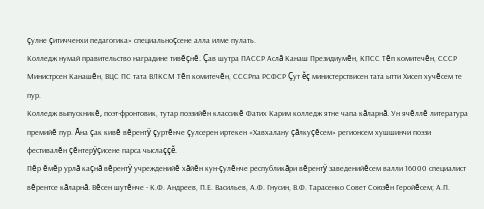çулне çитичченхи педагогика» специальноçсене алла илме пулать.
Колледж нумай правительство наградине тивĕçнĕ. Çав шутра ПАССР Аслă Канаш Президиумĕн, КПСС Тĕп комитечĕн, СССР Министрсен Канашĕн, ВЦС ПС тата ВЛКСМ Тĕп комитечĕн, СССРпа РСФСР Çут ĕç министерствисен тата ытти Хисеп хучĕсем те пур.
Колледж выпускникĕ, поэт-фронтовик, тутар поэзийĕн классикĕ Фатих Карим колледж ятне чапа кăларнă. Ун ячĕллĕ литература премийĕ пур. Ăна çак кивĕ вĕрентÿ çуртĕнче çулсерен иртекен «Хавхалану çăлкуçĕсем» регионсем хушшинчи поэзи фестивалĕн çĕнтерÿçисене парса чыслаççĕ.
Пĕр ĕмĕр урлă каçнă вĕрентÿ учрежденийĕ хăйĕн кун-çулĕнче республикăри вĕрентÿ заведенийĕсем валли 16000 специалист вĕрентсе кăларнă. Вĕсен шутĕнче - К.Ф. Андреев, П.Е. Васильев, А.Ф. Гнусин, В.Ф. Тарасенко Совет Союзĕн Геройĕсем; А.П.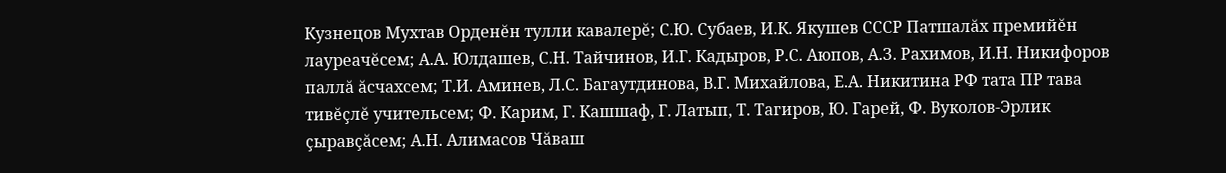Кузнецов Мухтав Орденĕн тулли кавалерĕ; С.Ю. Субаев, И.К. Якушев СССР Патшалăх премийĕн лауреачĕсем; А.А. Юлдашев, С.Н. Тайчинов, И.Г. Кадыров, Р.С. Аюпов, А.З. Рахимов, И.Н. Никифоров паллă ăсчахсем; Т.И. Аминев, Л.С. Багаутдинова, В.Г. Михайлова, Е.А. Никитина РФ тата ПР тава тивĕçлĕ учительсем; Ф. Карим, Г. Кашшаф, Г. Латып, Т. Тагиров, Ю. Гарей, Ф. Вуколов-Эрлик çыравçăсем; А.Н. Алимасов Чăваш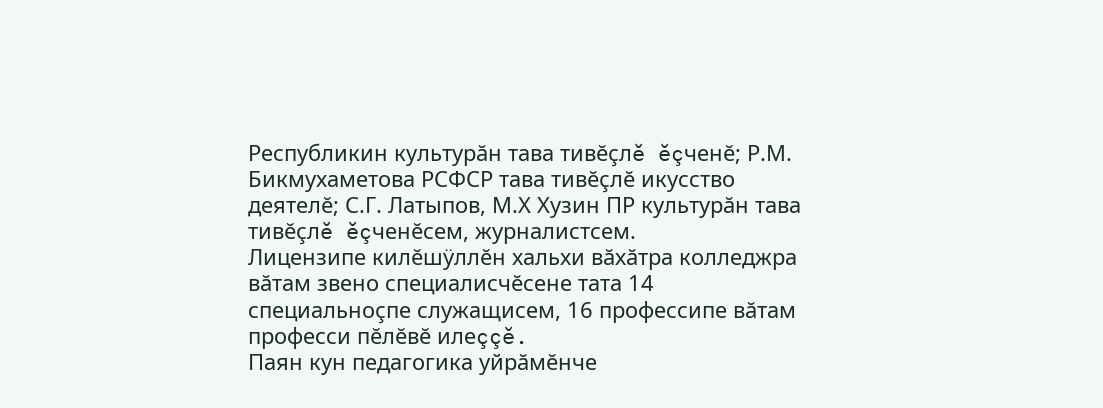Республикин культурăн тава тивĕçлĕ ĕçченĕ; Р.М. Бикмухаметова РСФСР тава тивĕçлĕ икусство деятелĕ; С.Г. Латыпов, М.Х Хузин ПР культурăн тава тивĕçлĕ ĕçченĕсем, журналистсем.
Лицензипе килĕшÿллĕн хальхи вăхăтра колледжра вăтам звено специалисчĕсене тата 14 специальноçпе служащисем, 16 профессипе вăтам професси пĕлĕвĕ илеççĕ.
Паян кун педагогика уйрăмĕнче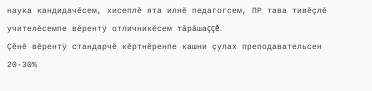наука кандидачĕсем, хисеплĕ ята илнĕ педагогсем, ПР тава тивĕçлĕ учителĕсемпе вĕрентÿ отличникĕсем тăрăшаççĕ.
Çĕнĕ вĕрентÿ стандарчĕ кĕртнĕренпе кашни çулах преподавательсен 20-30%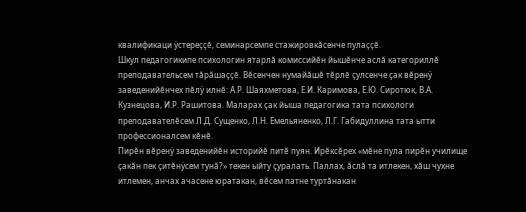квалификаци ÿстереççĕ, семинарсемпе стажировкăсенче пулаççĕ.
Шкул педагогикипе психологин ятарлă комиссийĕн йышĕнче аслă категориллĕ преподавательсем тăрăшаççĕ. Вĕсенчен нумайăшĕ тĕрлĕ çулсенче çак вĕренÿ заведенийĕнчех пĕлÿ илнĕ: А.Р. Шаяхметова, Е.И. Каримова, Е.Ю. Сиротюк, В.А. Кузнецова, И.Р. Рашитова. Маларах çак йыша педагогика тата психологи преподавателĕсем Л.Д. Сущенко, Л.Н. Емельяненко, Л.Г. Габидуллина тата ытти профессионалсем кĕнĕ.
Пирĕн вĕренÿ заведенийĕн историйĕ питĕ пуян. Ирĕксĕрех «мĕне пула пирĕн училище çакăн пек çитĕнÿсем тунă?» текен ыйту çуралать. Паллах, ăслă та итлекен, хăш чухне итлемен, анчах ачасене юратакан, вĕсем патне туртăнакан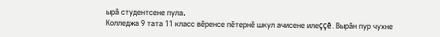ырă студентсене пула.
Колледжа 9 тата 11 класс вĕренсе пĕтернĕ шкул ачисене илеççĕ. Вырăн пур чухне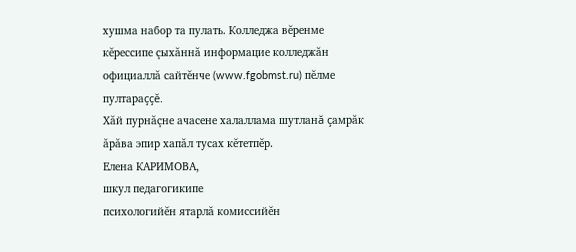хушма набор та пулать. Колледжа вĕренме кĕрессипе çыхăннă информацие колледжăн официаллă сайтĕнче (www.fgobmst.ru) пĕлме пултараççĕ.
Хăй пурнăçне ачасене халаллама шутланă çамрăк ăрăва эпир хапăл тусах кĕтетпĕр.
Елена КАРИМОВА,
шкул педагогикипе
психологийĕн ятарлă комиссийĕн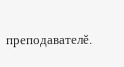преподавателĕ.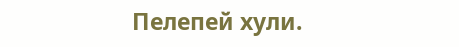Пелепей хули.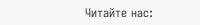Читайте нас: